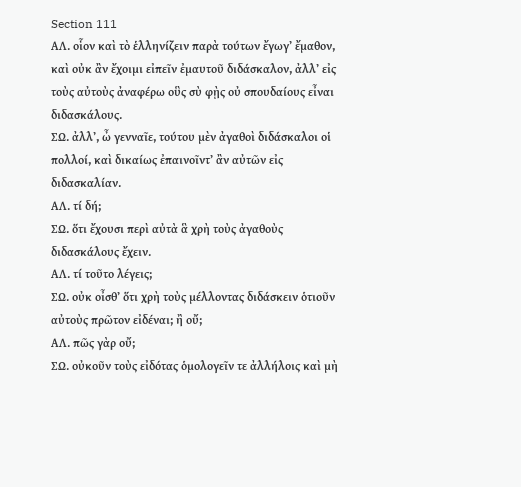Section 111
ΑΛ. οἷον καὶ τὸ ἑλληνίζειν παρὰ τούτων ἔγωγʼ ἔμαθον, καὶ οὐκ ἂν ἔχοιμι εἰπεῖν ἐμαυτοῦ διδάσκαλον, ἀλλʼ εἰς τοὺς αὐτοὺς ἀναφέρω οὓς σὺ φῂς οὐ σπουδαίους εἶναι διδασκάλους.
ΣΩ. ἀλλʼ, ὦ γενναῖε, τούτου μὲν ἀγαθοὶ διδάσκαλοι οἱ πολλοί, καὶ δικαίως ἐπαινοῖντʼ ἂν αὐτῶν εἰς διδασκαλίαν.
ΑΛ. τί δή;
ΣΩ. ὅτι ἔχουσι περὶ αὐτὰ ἃ χρὴ τοὺς ἀγαθοὺς διδασκάλους ἔχειν.
ΑΛ. τί τοῦτο λέγεις;
ΣΩ. οὐκ οἶσθʼ ὅτι χρὴ τοὺς μέλλοντας διδάσκειν ὁτιοῦν αὐτοὺς πρῶτον εἰδέναι; ἢ οὔ;
ΑΛ. πῶς γὰρ οὔ;
ΣΩ. οὐκοῦν τοὺς εἰδότας ὁμολογεῖν τε ἀλλήλοις καὶ μὴ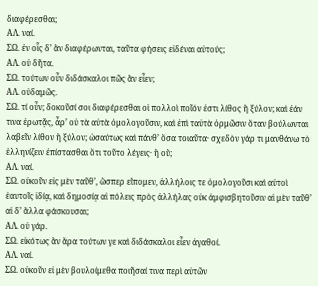διαφέρεσθαι;
ΑΛ. ναί.
ΣΩ. ἐν οἷς δʼ ἂν διαφέρωνται, ταῦτα φήσεις εἰδέναι αὐτούς;
ΑΛ. οὐ δῆτα.
ΣΩ. τούτων οὖν διδάσκαλοι πῶς ἂν εἶεν;
ΑΛ. οὐδαμῶς.
ΣΩ. τί οὖν; δοκοῦσί σοι διαφέρεσθαι οἱ πολλοὶ ποῖόν ἐστι λίθος ἢ ξύλον; καὶ ἐάν τινα ἐρωτᾷς, ἆρʼ οὐ τὰ αὐτὰ ὁμολογοῦσιν, καὶ ἐπὶ ταὐτὰ ὁρμῶσιν ὅταν βούλωνται λαβεῖν λίθον ἢ ξύλον; ὡσαύτως καὶ πάνθʼ ὅσα τοιαῦτα· σχεδὸν γάρ τι μανθάνω τὸ ἑλληνίζειν ἐπίστασθαι ὅτι τοῦτο λέγεις· ἢ οὔ;
ΑΛ. ναί.
ΣΩ. οὐκοῦν εἰς μὲν ταῦθʼ, ὥσπερ εἴπομεν, ἀλλήλοις τε ὁμολογοῦσι καὶ αὐτοὶ ἑαυτοῖς ἰδίᾳ, καὶ δημοσίᾳ αἱ πόλεις πρὸς ἀλλήλας οὐκ ἀμφισβητοῦσιν αἱ μὲν ταῦθʼ αἱ δʼ ἄλλα φάσκουσαι;
ΑΛ. οὐ γάρ.
ΣΩ. εἰκότως ἂν ἄρα τούτων γε καὶ διδάσκαλοι εἶεν ἀγαθοί.
ΑΛ. ναί.
ΣΩ. οὐκοῦν εἰ μὲν βουλοίμεθα ποιῆσαί τινα περὶ αὐτῶν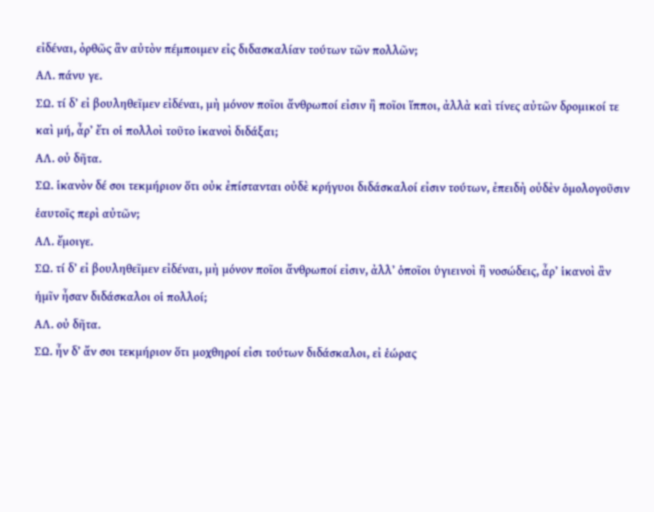εἰδέναι, ὀρθῶς ἂν αὐτὸν πέμποιμεν εἰς διδασκαλίαν τούτων τῶν πολλῶν;
ΑΛ. πάνυ γε.
ΣΩ. τί δʼ εἰ βουληθεῖμεν εἰδέναι, μὴ μόνον ποῖοι ἄνθρωποί εἰσιν ἢ ποῖοι ἵπποι, ἀλλὰ καὶ τίνες αὐτῶν δρομικοί τε καὶ μή, ἆρʼ ἔτι οἱ πολλοὶ τοῦτο ἱκανοὶ διδάξαι;
ΑΛ. οὐ δῆτα.
ΣΩ. ἱκανὸν δέ σοι τεκμήριον ὅτι οὐκ ἐπίστανται οὐδὲ κρήγυοι διδάσκαλοί εἰσιν τούτων, ἐπειδὴ οὐδὲν ὁμολογοῦσιν ἑαυτοῖς περὶ αὐτῶν;
ΑΛ. ἔμοιγε.
ΣΩ. τί δʼ εἰ βουληθεῖμεν εἰδέναι, μὴ μόνον ποῖοι ἄνθρωποί εἰσιν, ἀλλʼ ὁποῖοι ὑγιεινοὶ ἢ νοσώδεις, ἆρʼ ἱκανοὶ ἂν ἡμῖν ἦσαν διδάσκαλοι οἱ πολλοί;
ΑΛ. οὐ δῆτα.
ΣΩ. ἦν δʼ ἄν σοι τεκμήριον ὅτι μοχθηροί εἰσι τούτων διδάσκαλοι, εἰ ἑώρας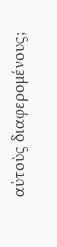αὐτοὺς διαφερομένους;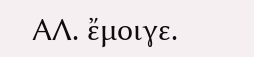ΑΛ. ἔμοιγε.